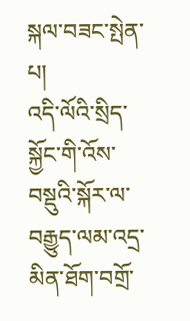སྐལ་བཟང་སྤེན་པ།
འདི་ལོའི་སྲིད་སྐྱོང་གི་འོས་བསྡུའི་སྐོར་ལ་བརྒྱུད་ལམ་འདྲ་མིན་ཐོག་བགྲོ་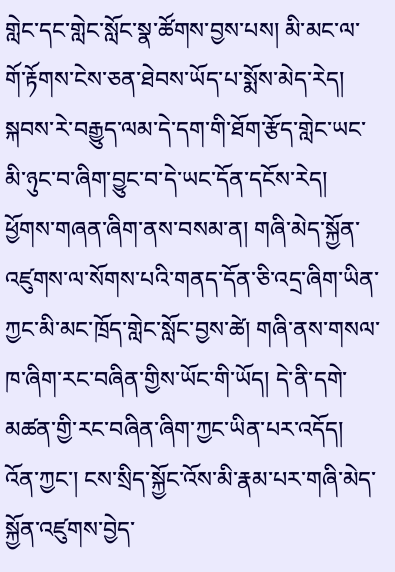གླེང་དང་གླེང་སློང་སྣ་ཚོགས་བྱས་པས། མི་མང་ལ་གོ་རྟོགས་ངེས་ཅན་ཐེབས་ཡོད་པ་སྨོས་མེད་རེད། སྐབས་རེ་བརྒྱུད་ལམ་དེ་དག་གི་ཐོག་རྩོད་གླེང་ཡང་མི་ཉུང་བ་ཞིག་བྱུང་བ་དེ་ཡང་དོན་དངོས་རེད།
ཕྱོགས་གཞན་ཞིག་ནས་བསམ་ན། གཞི་མེད་སྐྱོན་འཛུགས་ལ་སོགས་པའི་གནད་དོན་ཅི་འདྲ་ཞིག་ཡིན་ཀྱང་མི་མང་ཁྲོད་གླེང་སློང་བྱས་ཚེ། གཞི་ནས་གསལ་ཁ་ཞིག་རང་བཞིན་གྱིས་ཡོང་གི་ཡོད། དེ་ནི་དགེ་མཚན་གྱི་རང་བཞིན་ཞིག་ཀྱང་ཡིན་པར་འདོད། འོན་ཀྱང་། ངས་སྲིད་སྐྱོང་འོས་མི་རྣམ་པར་གཞི་མེད་སྐྱོན་འཛུགས་བྱེད་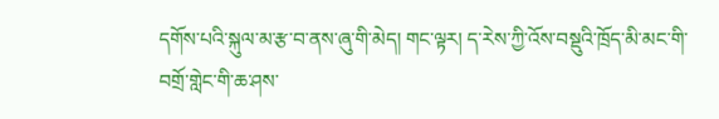དགོས་པའི་སྐུལ་མ་རྩ་བ་ནས་ཞུ་གི་མེད། གང་ལྟར། ད་རེས་ཀྱི་འོས་བསྡུའི་ཁྲོད་མི་མང་གི་བགྲོ་གླེང་གི་ཆ་ཤས་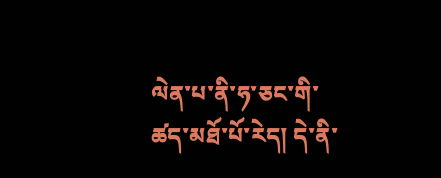ལེན་པ་ནི་ཧ་ཅང་གི་ཚད་མཐོ་པོ་རེད། དེ་ནི་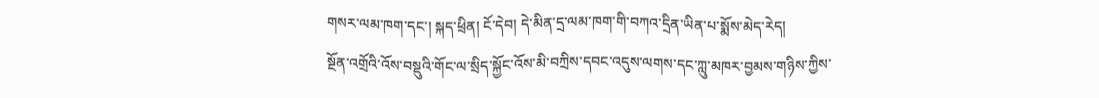གསར་ལམ་ཁག་དང་། སྐད་ཕྲིན། ངོ་དེབ། དེ་མིན་དྲ་ལམ་ཁག་གི་བཀའ་དྲིན་ཡིན་པ་སྨོས་མེད་རེད།
སྔོན་འགྲོའི་འོས་བསྡུའི་གོང་ལ་སྲིད་སྐྱོང་འོས་མི་བཀྲིས་དབང་འདུས་ལགས་དང་ཀླུ་མཁར་བྱམས་གཉིས་ཀྱིས་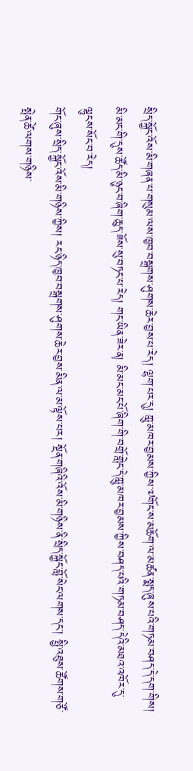སྲིད་སྐྱོང་འོས་མི་གཞན་པ་གསུམ་ལས་ཁྱབ་བསྒྲགས་ཤུགས་ཆེར་བྱས་པ་རེད། ལྷག་པར་དུ། ཀླུ་མཁར་བྱམས་ཀྱིས་༧གོང་ས་མཆོག་ལ་མཚན་སྨད་ཞུས་པའི་གཏམ་བཤད་དེ་དག་གིས། མི་མང་གི་དུས་ཚོད་མི་ཉུང་བ་ཞིག་ཆུད་ཟོས་སུ་བཏང་པ་རེད། གང་ཡིན་ཟེར་ན། མི་མང་མང་པོ་ཞིག་གི་བགྲོ་གླེང་དེ་ཀླུ་མཁར་བྱམས་ཀྱིས་བཤད་པའི་གཏམ་བཤད་དེའི་མཐའ་འཁོར་དུ་ལྷུངས་སོང་བ་རེད།
གོང་ཞུས་སྲིད་སྐྱོང་འོས་མི་གཉིས་ཀྱིས། རང་ཉིད་ཁྱབ་བསྒྲགས་ཤུགས་ཆེར་བྱས་མིན་ལ་མ་ལྟོས་པར། སྔོན་གཞིའི་འོས་མི་གཉིས་ནི་སྲིད་སྐྱོང་བློ་སེང་ལགས་དང་། སྤྱི་འཐུས་ཚོགས་གཙོ་སྤེན་ཚེ་ལགས་གཉིས་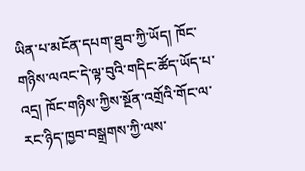ཡིན་པ་མངོན་དཔག་ཐུབ་ཀྱི་ཡོད། ཁོང་གཉིས་ལའང་དེ་ལྟ་བུའི་གདིང་ཚོད་ཡོད་པ་འདྲ། ཁོང་གཉིས་ཀྱིས་སྔོན་འགྲོའི་གོང་ལ་རང་ཉིད་ཁྱབ་བསྒྲགས་ཀྱི་ལས་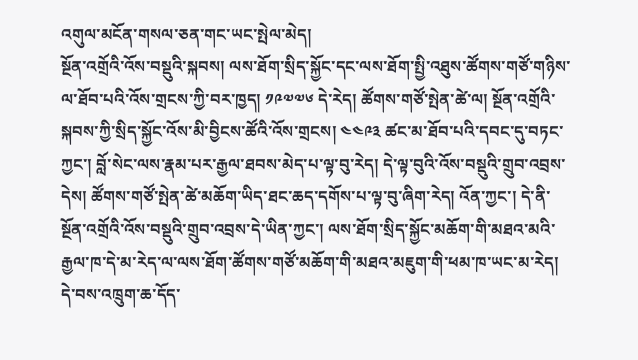འགུལ་མངོན་གསལ་ཅན་གང་ཡང་སྤེལ་མེད།
སྔོན་འགྲོའི་འོས་བསྡུའི་སྐབས། ལས་ཐོག་སྲིད་སྐྱོང་དང་ལས་ཐོག་སྤྱི་འཐུས་ཚོགས་གཙོ་གཉིས་ལ་ཐོབ་པའི་འོས་གྲངས་ཀྱི་བར་ཁྱད། ༡༩༧༧༦ དེ་རེད། ཚོགས་གཙོ་སྤེན་ཚེ་ལ། སྔོན་འགྲོའི་སྐབས་ཀྱི་སྲིད་སྐྱོང་འོས་མི་བྱིངས་ཚོའི་འོས་གྲངས། ༤༤༩༣ ཚང་མ་ཐོབ་པའི་དབང་དུ་བཏང་ཀྱང་། བློ་སེང་ལས་རྣམ་པར་རྒྱལ་ཐབས་མེད་པ་ལྟ་བུ་རེད། དེ་ལྟ་བུའི་འོས་བསྡུའི་གྲུབ་འབྲས་དེས། ཚོགས་གཙོ་སྤེན་ཚེ་མཆོག་ཡིད་ཐང་ཆད་དགོས་པ་ལྟ་བུ་ཞིག་རེད། འོན་ཀྱང་། དེ་ནི་སྔོན་འགྲོའི་འོས་བསྡུའི་གྲུབ་འབྲས་དེ་ཡིན་ཀྱང་། ལས་ཐོག་སྲིད་སྐྱོང་མཆོག་གི་མཐའ་མའི་རྒྱལ་ཁ་དེ་མ་རེད་ལ་ལས་ཐོག་ཚོགས་གཙོ་མཆོག་གི་མཐའ་མཇུག་གི་ཕམ་ཁ་ཡང་མ་རེད། དེ་བས་འཁྲུག་ཆ་དོད་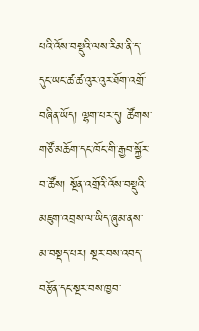པའི་འོས་བསྡུའི་ལས་རིམ་ནི་ད་དུང་ཡང་ཚ་ཚ་འུར་འུར་ཐོག་འགྲོ་བཞིན་ཡོད། ལྷག་པར་དུ། ཚོགས་གཙོ་མཆོག་དང་ཁོང་གི་རྒྱབ་སྐྱོར་བ་ཚོས། སྔོན་འགྲོའི་འོས་བསྡུའི་མཇུག་འབྲས་ལ་ཡིད་ཞུམ་ནས་མ་བསྡད་པར། སྔར་བས་འབད་བརྩོན་དང་སྔར་བས་ཁྱབ་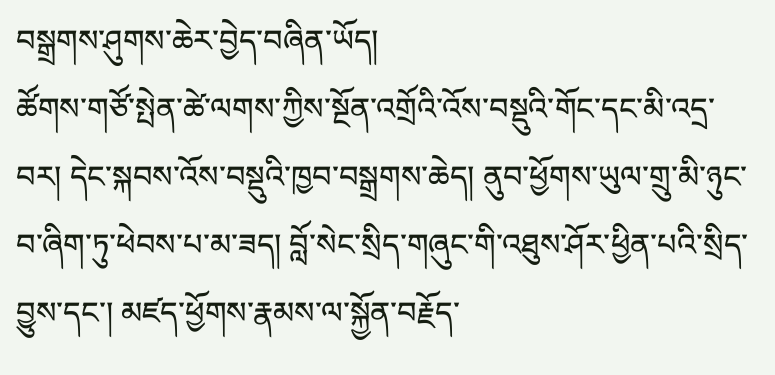བསྒྲགས་ཤུགས་ཆེར་བྱེད་བཞིན་ཡོད།
ཚོགས་གཙོ་སྤེན་ཚེ་ལགས་ཀྱིས་སྔོན་འགྲོའི་འོས་བསྡུའི་གོང་དང་མི་འདྲ་བར། དེང་སྐབས་འོས་བསྡུའི་ཁྱབ་བསྒྲགས་ཆེད། ནུབ་ཕྱོགས་ཡུལ་གྲུ་མི་ཉུང་བ་ཞིག་ཏུ་ཕེབས་པ་མ་ཟད། བློ་སེང་སྲིད་གཞུང་གི་འཐུས་ཤོར་ཕྱིན་པའི་སྲིད་བྱུས་དང་། མཛད་ཕྱོགས་རྣམས་ལ་སྐྱོན་བརྗོད་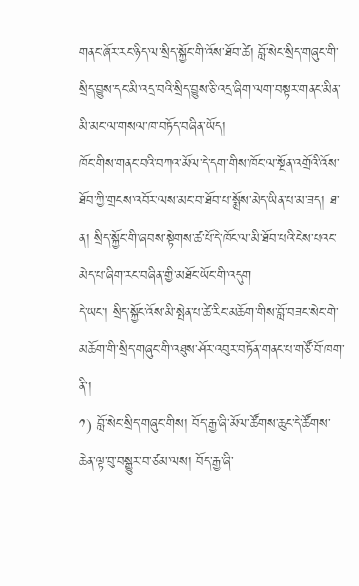གནང་ཞོར་རང་ཉིད་ལ་སྲིད་སྐྱོང་གི་འོས་ཐོབ་ཚེ། བློ་སེང་སྲིད་གཞུང་གི་སྲིད་བྱུས་དང་མི་འདྲ་བའི་སྲིད་བྱུས་ཅི་འདྲ་ཞིག་ལག་བསྟར་གནང་མིན་མི་མང་ལ་གསལ་ཁ་བཏོད་བཞིན་ཡོད།
ཁོང་གིས་གནང་བའི་བཀའ་མོལ་དེ་དག་གིས་ཁོང་ལ་སྔོན་འགྲོའི་འོས་ཐོབ་ཀྱི་གྲངས་འབོར་ལས་མང་བ་ཐོབ་པ་སྨྲོས་མེད་ཡིན་པ་མ་ཟད། ཐ་ན། སྲིད་སྐྱོང་གི་ཞབས་སྟེགས་ཚ་པོ་དེ་ཁོང་ལ་མི་ཐོབ་པའི་ངེས་པའང་མེད་པ་ཞིག་རང་བཞིན་གྱི་མཐོང་ཡོང་གི་འདུག
དེ་ཡང་། སྲིད་སྐྱོང་འོས་མི་སྤེན་པ་ཚེ་རིང་མཆོག་གིས་བློ་བཟང་སེང་གེ་མཆོག་གི་སྲིད་གཞུང་གི་འཐུས་ཤོར་འབུར་བཏོན་གནང་པ་གཙོ་བོ་ཁག་ནི་།
༡) བློ་སེང་སྲིད་གཞུང་གིས། བོད་རྒྱ་ཞི་མོལ་ཚོགས་ཆུང་དེ་ཚོགས་ཆེན་ལྟ་བུ་བསྒྱུར་བ་ཙམ་ལས། བོད་རྒྱ་ཞི་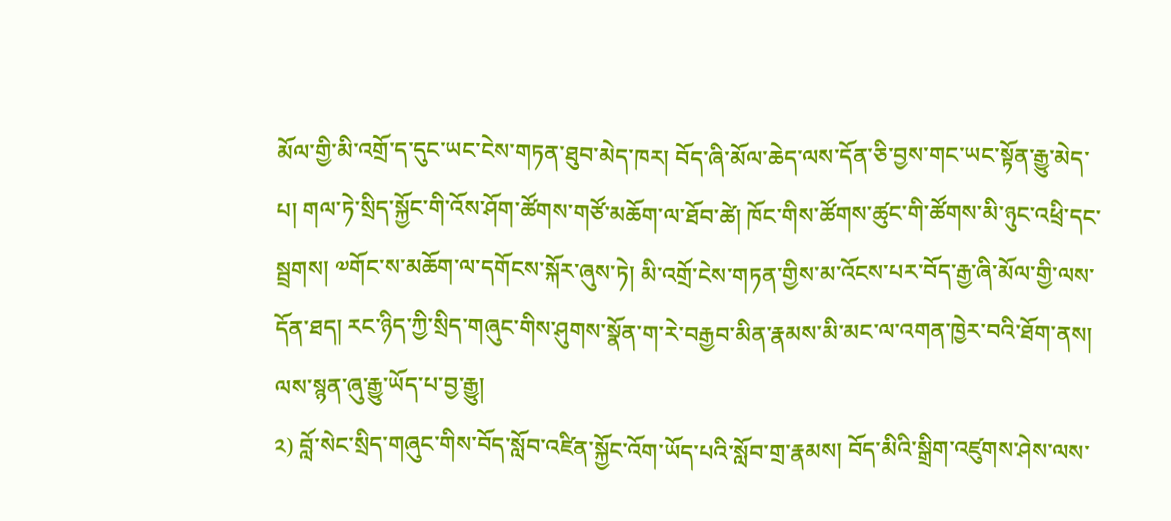མོལ་གྱི་མི་འགྲོ་ད་དུང་ཡང་ངེས་གཏན་ཐུབ་མེད་ཁར། བོད་ཞི་མོལ་ཆེད་ལས་དོན་ཅི་བྱས་གང་ཡང་སྟོན་རྒྱུ་མེད་པ། གལ་ཏེ་སྲིད་སྐྱོང་གི་འོས་ཤོག་ཚོགས་གཙོ་མཆོག་ལ་ཐོབ་ཚེ། ཁོང་གིས་ཚོགས་ཚུང་གི་ཚོགས་མི་ཉུང་འཕྲི་དང་སྦྲགས། ༧གོང་ས་མཆོག་ལ་དགོངས་སྐོར་ཞུས་ཏེ། མི་འགྲོ་ངེས་གཏན་གྱིས་མ་འོངས་པར་བོད་རྒྱ་ཞི་མོལ་གྱི་ལས་དོན་ཐད། རང་ཉིད་ཀྱི་སྲིད་གཞུང་གིས་ཤུགས་སྣོན་ག་རེ་བརྒྱབ་མིན་རྣམས་མི་མང་ལ་འགན་ཁྱེར་བའི་ཐོག་ནས། ལས་སྙན་ཞུ་རྒྱུ་ཡོད་པ་བྱ་རྒྱུ།
༢) བློ་སེང་སྲིད་གཞུང་གིས་བོད་སློབ་འཛིན་སྐྱོང་འོག་ཡོད་པའི་སློབ་གྲ་རྣམས། བོད་མིའི་སྒྲིག་འཛུགས་ཤེས་ལས་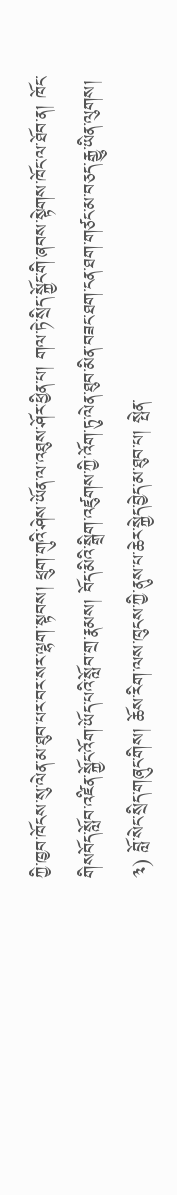ཀྱི་ཁྱབ་ཁོངས་སུ་ལེན་མ་ཐུབ་པར་བར་སར་ལྷག་སྟབས། ཕྲུག་གུའི་ཤེས་ཡོན་ལ་འཐུས་ཤོར་ཕྱིན་པ། གལ་ཏེ་སྲིད་སྐྱོང་གི་ཞབས་སྟེགས་ཁོང་ལ་ཐོབ་ན། ཁོང་གིསབོད་སློབ་འཛིན་སྐྱོང་འོག་ཡོད་པའི་སློབ་གྲ་རྣམས། བོད་མིའི་སྒྲིག་འཛུགས་ཀྱི་འོག་ཏུ་ལེན་ཐུབ་མིན་བཟང་ཐག་ངན་ཐག་གཙང་མ་བཅད་རྒྱུ་ཡིན་ལུགས།
༣) བློ་སེང་སྲིད་གཞུང་གིས། ཆོས་རིག་ལས་ཁུངས་ཀྱི་ནུས་པ་ཆེར་སྐྱེད་བྱེད་མ་ཐུབ་པ། སྤེན་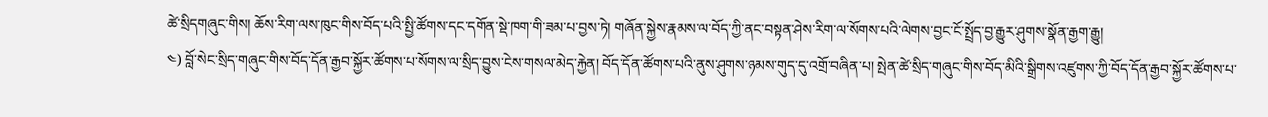ཚེ་སྲིདགཞུང་གིས། ཆོས་རིག་ལས་ཁུང་གིས་བོད་པའི་སྤྱི་ཚོགས་དང་དགོན་སྡེ་ཁག་གི་ཟམ་པ་བྱས་ཏེ། གཞོན་སྐྱེས་རྣམས་ལ་བོད་ཀྱི་ནང་བསྟན་ཤེས་རིག་ལ་སོགས་པའི་ལེགས་བྱང་ངོ་སྤྲོད་བྱ་རྒྱུར་ཤུགས་སྣོན་རྒྱག་རྒྱུ།
༤) བློ་སེང་སྲིད་གཞུང་གིས་བོད་དོན་རྒྱབ་སྐྱོར་ཚོགས་པ་སོགས་ལ་སྲིད་བྱུས་ངེས་གསལ་མེད་རྐྱེན། བོད་དོན་ཚོགས་པའི་ནུས་ཤུགས་ཉམས་གུད་དུ་འགྲོ་བཞིན་པ། སྤེན་ཚེ་སྲིད་གཞུང་གིས་བོད་མིའི་སྒྲིགས་འཛུགས་ཀྱི་བོད་དོན་རྒྱབ་སྐྱོར་ཚོགས་པ་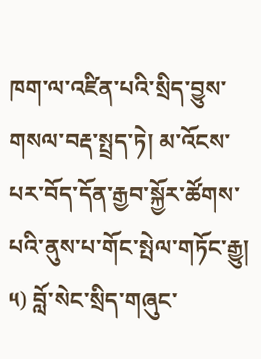ཁག་ལ་འཛིན་པའི་སྲིད་བྱུས་གསལ་བརྡ་སྤྲད་ཏེ། མ་འོངས་པར་བོད་དོན་རྒྱབ་སྐྱོར་ཚོགས་པའི་ནུས་པ་གོང་སྤེལ་གཏོང་རྒྱུ།
༥) བློ་སེང་སྲིད་གཞུང་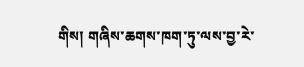གིས། གཞིས་ཆགས་ཁག་ཏུ་ལས་བྱ་རེ་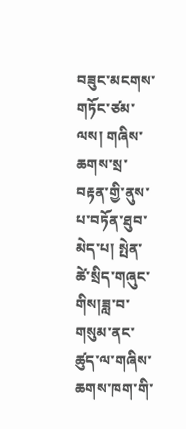བཟུང་མངགས་གཏོང་ཙམ་ལས། གཞིས་ཆགས་སྲ་བརྟན་གྱི་ནུས་པ་བཏོན་ཐུབ་མེད་པ། སྤེན་ཚེ་སྲིད་གཞུང་གིས།ཟླ་བ་གསུམ་ནང་ཚུད་ལ་གཞིས་ཆགས་ཁག་གི་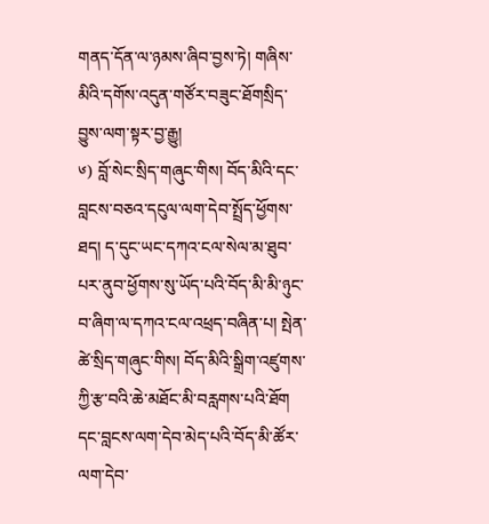གནད་དོན་ལ་ཉམས་ཞིབ་བྱས་ཏེ། གཞིས་མིའི་དགོས་འདུན་གཙོར་བཟུང་ཐོགསྲིད་བྱུས་ལག་སྟར་བྱ་རྒྱུ།
༦) བློ་སེང་སྲིད་གཞུང་གིས། བོད་མིའི་དང་བླངས་བཅའ་དངུལ་ལག་དེབ་སྤྲོད་ཕྱོགས་ཐད། ད་དུང་ཡང་དཀའ་ངལ་སེལ་མ་ཐུབ་པར་ནུབ་ཕྱོགས་སུ་ཡོད་པའི་བོད་མི་མི་ཉུང་བ་ཞིག་ལ་དཀའ་ངལ་འཕྲད་བཞིན་པ། སྤེན་ཚེ་སྲིད་གཞུང་གིས། བོད་མིའི་སྒྲིག་འཛུགས་ཀྱི་རྩ་བའི་ཆེ་མཐོང་མི་བརླགས་པའི་ཐོག དང་བླངས་ལག་དེབ་མེད་པའི་བོད་མི་ཚོར་ལག་དེབ་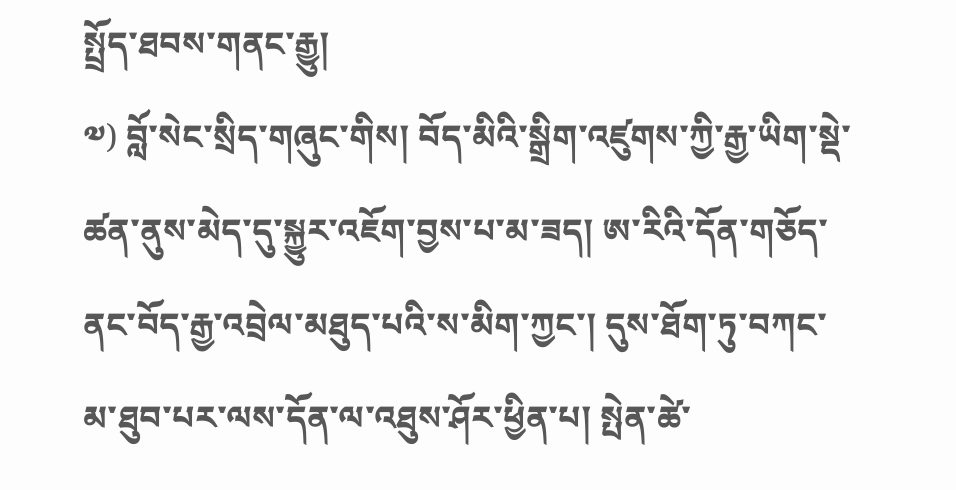སྤྲོད་ཐབས་གནང་རྒྱུ།
༧) བློ་སེང་སྲིད་གཞུང་གིས། བོད་མིའི་སྒྲིག་འཛུགས་ཀྱི་རྒྱ་ཡིག་སྡེ་ཚན་ནུས་མེད་དུ་སྐྱུར་འཇོག་བྱས་པ་མ་ཟད། ཨ་རིའི་དོན་གཅོད་ནང་བོད་རྒྱ་འབྲེལ་མཐུད་པའི་ས་མིག་ཀྱང་། དུས་ཐོག་ཏུ་བཀང་མ་ཐུབ་པར་ལས་དོན་ལ་འཐུས་ཤོར་ཕྱིན་པ། སྤེན་ཚེ་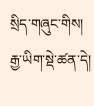སྲིད་གཞུང་གིས། རྒྱ་ཡིག་སྡེ་ཚན་དེ།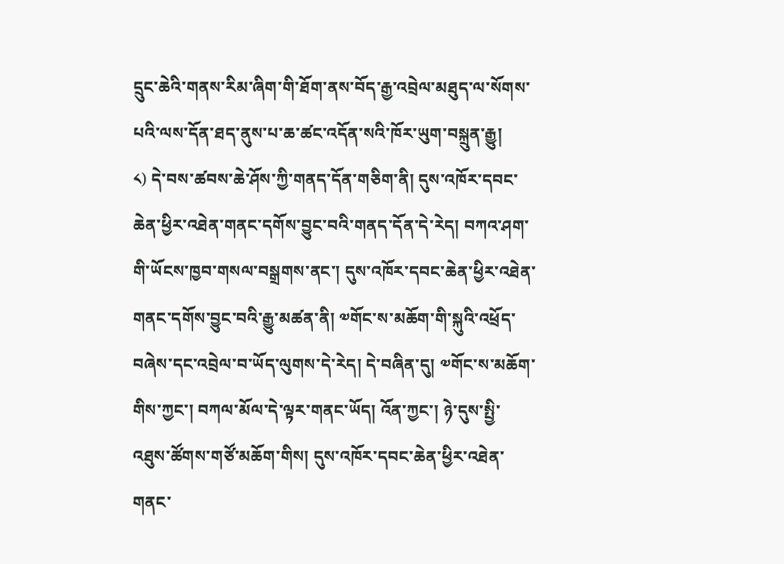དྲུང་ཆེའི་གནས་རིམ་ཞིག་གི་ཐོག་ནས་བོད་རྒྱ་འབྲེལ་མཐུད་ལ་སོགས་པའི་ལས་དོན་ཐད་ནུས་པ་ཆ་ཚང་འདོན་སའི་ཁོར་ཡུག་བསྐྲུན་རྒྱུ།
༨) དེ་བས་ཚབས་ཆེ་ཤོས་ཀྱི་གནད་དོན་གཅིག་ནི། དུས་འཁོར་དབང་ཆེན་ཕྱིར་འཐེན་གནང་དགོས་བྱུང་བའི་གནད་དོན་དེ་རེད། བཀའ་ཤག་གི་ཡོངས་ཁྱབ་གསལ་བསྒྲགས་ནང་། དུས་འཁོར་དབང་ཆེན་ཕྱིར་འཐེན་གནང་དགོས་བྱུང་བའི་རྒྱུ་མཚན་ནི། ༧གོང་ས་མཆོག་གི་སྐུའི་འཕྲོད་བཞེས་དང་འབྲེལ་བ་ཡོད་ལུགས་དེ་རེད། དེ་བཞིན་དུ། ༧གོང་ས་མཆོག་གིས་ཀྱང་། བཀལ་མོལ་དེ་ལྟར་གནང་ཡོད། འོན་ཀྱང་། ཉེ་དུས་སྤྱི་འཐུས་ཚོགས་གཙོ་མཆོག་གིས། དུས་འཁོར་དབང་ཆེན་ཕྱིར་འཐེན་གནང་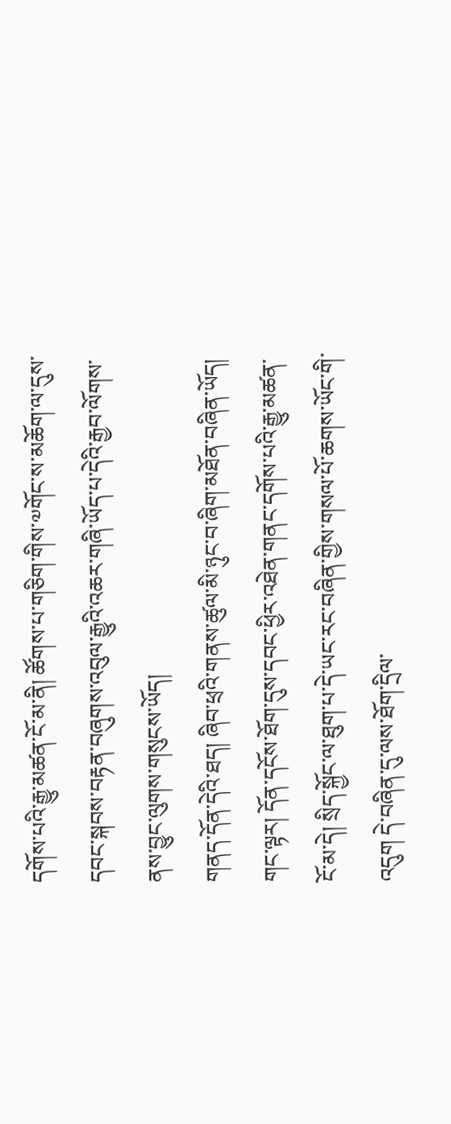དགོས་པའི་རྒྱུ་མཚན་ངོ་མ་ནི། ཚོགས་པ་གཅིག་གིས་༧གོང་ས་མཆོག་ལ་དུས་དབང་སྐབས་བརྟན་བཞུགས་འབུལ་རྒྱུའི་འཆར་གཞི་ཡོད་པ་དེའི་རྒྱབ་ལོགས་ནས་བྱུང་ལུགས་གསུངས་ཡོད།
གནད་དོན་དེའི་ཐད། ཞིབ་ཕྲའི་གནས་ཚུལ་མི་ཉུང་བ་ཞིག་མཐོན་བཞིན་ཡོད། གང་ལྟར། དོན་དངོས་ཐོག་དུས་དབང་ཕྱིར་འཐེན་གནང་དགོས་པའི་རྒྱུ་མཚན་ངོ་མ་དེ། སྲིད་སྐྱོང་ལ་ཐུག་པ་དེ་ཡང་རང་བཞིན་གྱིས་གསལ་པོ་ཆགས་ཡོང་གི་འདུག དེ་བཞིན་དུ་ལས་ཐོག་དྲིལ་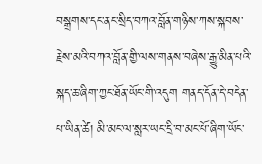བསྒྲགས་དང་ནང་སྲིད་བཀའ་བློན་གཉིས་ཀས་སྐབས་རྗེས་མའི་བཀའ་བློན་གྱི་ལས་གནས་བཞེས་རྒྱུ་མིན་པའི་སྐད་ཆ་ཞིག་ཀྱང་ཐོན་ཡོང་གི་འདུག གནད་དོན་དེ་བདེན་པ་ཡིན་ཚེ། མི་མང་ལ་སླར་ཡང་དྲི་བ་མང་པོ་ཞིག་ཡོང་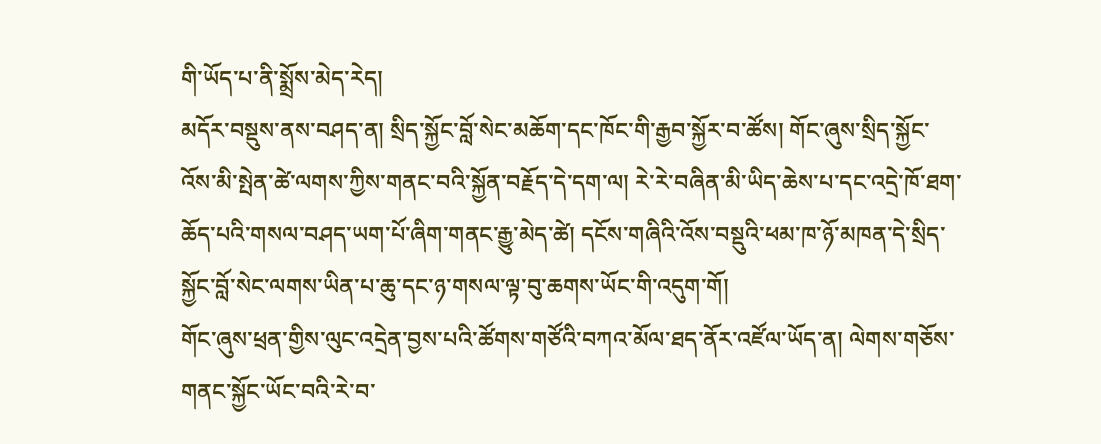གི་ཡོད་པ་ནི་སྨྲོས་མེད་རེད།
མདོར་བསྡུས་ནས་བཤད་ན། སྲིད་སྐྱོང་བློ་སེང་མཆོག་དང་ཁོང་གི་རྒྱབ་སྐྱོར་བ་ཚོས། གོང་ཞུས་སྲིད་སྐྱོང་འོས་མི་སྤེན་ཚེ་ལགས་ཀྱིས་གནང་བའི་སྐྱོན་བརྗོད་དེ་དག་ལ། རེ་རེ་བཞིན་མི་ཡིད་ཆེས་པ་དང་འདྲེ་ཁོ་ཐག་ཆོད་པའི་གསལ་བཤད་ཡག་པོ་ཞིག་གནང་རྒྱུ་མེད་ཚེ། དངོས་གཞིའི་འོས་བསྡུའི་ཕམ་ཁ་ཉོ་མཁན་དེ་སྲིད་སྐྱོང་བློ་སེང་ལགས་ཡིན་པ་ཆུ་དང་ཉ་གསལ་ལྟ་བུ་ཆགས་ཡོང་གི་འདུག་གོ།
གོང་ཞུས་ཕྲན་གྱིས་ལུང་འདྲེན་བྱས་པའི་ཚོགས་གཙོའི་བཀའ་མོལ་ཐད་ནོར་འཛོལ་ཡོད་ན། ལེགས་གཅོས་གནང་སྐྱོང་ཡོང་བའི་རེ་བ་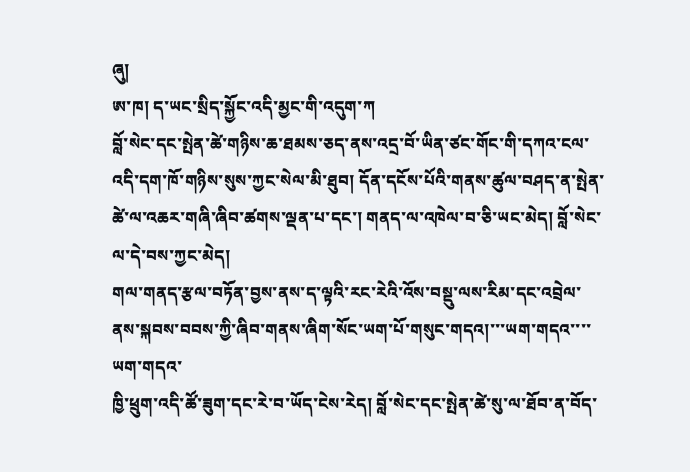ཞུ།
ཨ་ཁ། ད་ཡང་སྲིད་སྐྱོང་འདི་མྱང་གི་འདུག་ཀ
བློ་སེང་དང་སྤེན་ཚེ་གཉིས་ཆ་ཐམས་ཅད་ནས་འདྲ་བོ་ཡིན་ཙང་གོང་གི་དཀའ་ངལ་འདི་དག་ཁོ་གཉིས་སུས་ཀྱང་སེལ་མི་ཐུབ། དོན་དངོས་པོའི་གནས་ཚུལ་བཤད་ན་སྤེན་ཚེ་ལ་འཆར་གཞི་ཞིབ་ཚགས་ལྡན་པ་དང་། གནད་ལ་འཁེལ་བ་ཅི་ཡང་མེད། བློ་སེང་ལ་དེ་བས་ཀྱང་མེད།
གལ་གནད་རྩལ་བཏོན་བྱས་ནས་ད་ལྟའི་རང་རེའི་འོས་བསྡུ་ལས་རིམ་དང་འབྲེལ་ནས་སྐབས་བབས་ཀྱི་ཞིབ་གནས་ཞིག་སོང་ཡག་པོ་གསུང་གདའ།་་་ཡག་གདའ་་་་ཡག་གདའ་
ཁྱི་ཕྲུག་འདི་ཚོ་ཟུག་དང་རེ་བ་ཡོད་ངེས་རེད། བློ་སེང་དང་སྤེན་ཚེ་སུ་ལ་ཐོབ་ན་བོད་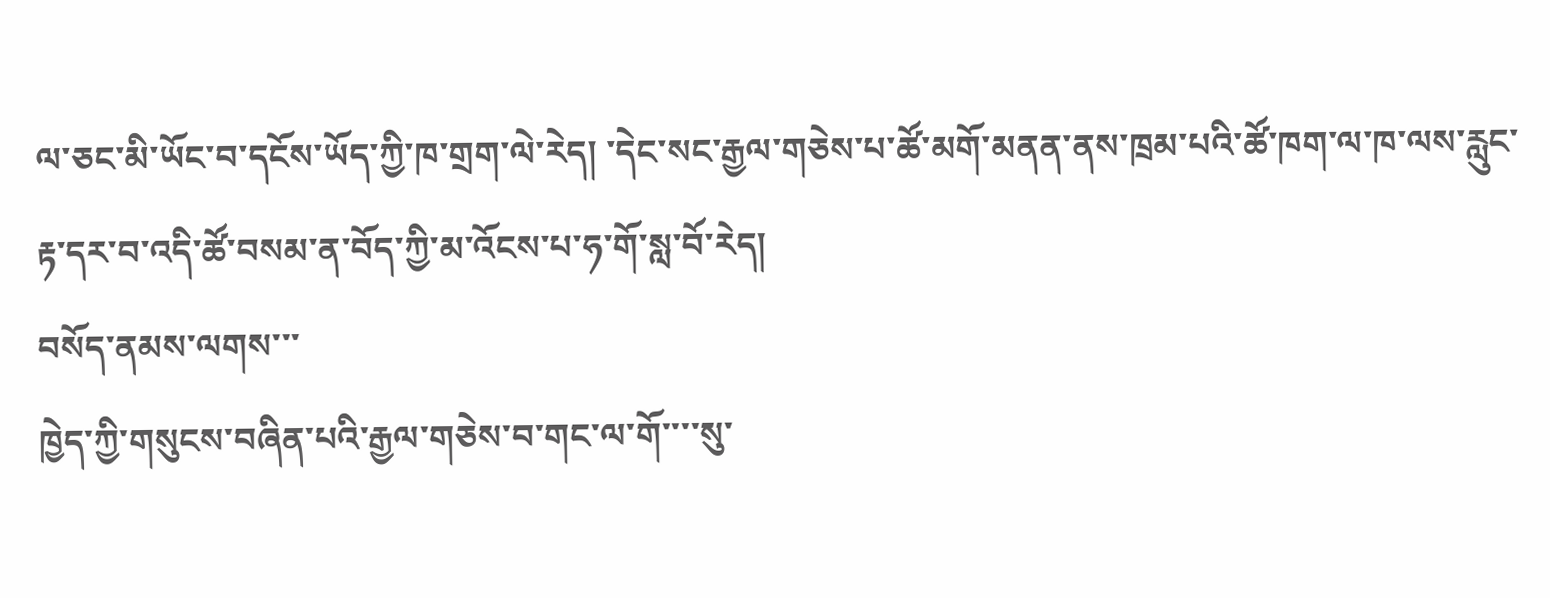ལ་ཅང་མི་ཡོང་བ་དངོས་ཡོད་ཀྱི་ཁ་གྲག་ལེ་རེད། ་དེང་སང་རྒྱལ་གཅེས་པ་ཚོ་མགོ་མནན་ནས་ཁྲམ་པའི་ཚོ་ཁག་ལ་ཁ་ལས་རླུང་རྟ་དར་བ་འདི་ཚོ་བསམ་ན་བོད་ཀྱི་མ་འོངས་པ་ཧ་གོ་སླ་བོ་རེད།
བསོད་ནམས་ལགས་་་
ཁྱེད་ཀྱི་གསུངས་བཞིན་པའི་རྒྱལ་གཅེས་བ་གང་ལ་གོ་་་་སུ་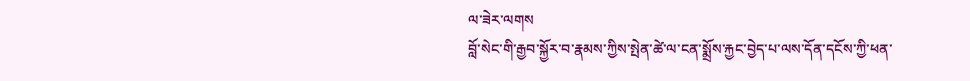ལ་ཟེར་ལགས
བློ་སེང་གི་རྒྱབ་སྐྱོར་བ་རྣམས་ཀྱིས་སྤེན་ཚེ་ལ་ངན་སྨྲོས་རྐྱང་བྱེད་པ་ལས་དོན་དངོས་ཀྱི་ཕན་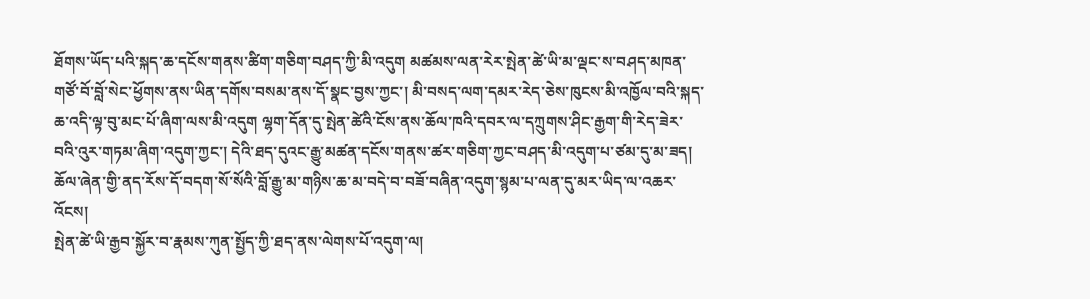ཐོགས་ཡོད་པའི་སྐད་ཆ་དངོས་གནས་ཚིག་གཅིག་བཤད་ཀྱི་མི་འདུག མཚམས་ལན་རེར་སྤེན་ཚེ་ཡི་མ་ལྡང་ས་བཤད་མཁན་གཙོ་བོ་བློ་སེང་ཕྱོགས་ནས་ཡིན་དགོས་བསམ་ནས་དོ་སྣང་བྱས་ཀྱང་། མི་བསད་ལག་དམར་རེད་ཅེས་ཁུངས་མི་འཁྱོལ་བའི་སྐད་ཆ་འདི་ལྟ་བུ་མང་པོ་ཞིག་ལས་མི་འདུག ལྷག་དོན་དུ་སྤེན་ཚེའི་ངོས་ནས་ཆོལ་ཁའི་དབར་ལ་དཀྲུགས་ཤིང་རྒྱག་གི་རེད་ཟེར་བའི་འུར་གཏམ་ཞིག་འདུག་ཀྱང་། དེའི་ཐད་དུའང་རྒྱུ་མཚན་དངོས་གནས་ཚར་གཅིག་ཀྱང་བཤད་མི་འདུག་པ་ཙམ་དུ་མ་ཟད། ཆོལ་ཞེན་གྱི་ནད་རོས་དོ་བདག་སོ་སོའི་བློ་རྒྱུ་མ་གཉིས་ཆ་མ་བདེ་བ་བཟོ་བཞིན་འདུག་སྙམ་པ་ལན་དུ་མར་ཡིད་ལ་འཆར་འོངས།
སྤེན་ཚེ་ཡི་རྒྱབ་སྐྱོར་བ་རྣམས་ཀུན་སྤྱོད་ཀྱི་ཐད་ནས་ལེགས་པོ་འདུག་ལ།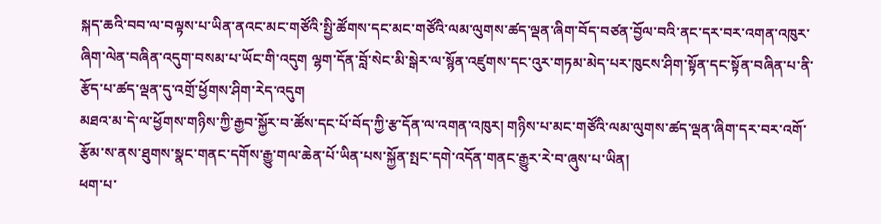སྐད་ཆའི་བབ་ལ་བལྟས་པ་ཡིན་ནའང་མང་གཙོའི་སྤྱི་ཚོགས་དང་མང་གཙོའི་ལམ་ལུགས་ཚད་ལྡན་ཞིག་བོད་བཙན་བྱོལ་བའི་ནང་དར་བར་འགན་འཁུར་ཞིག་ལེན་བཞིན་འདུག་བསམ་པ་ཡོང་གི་འདུག ལྷག་དོན་བློ་སེང་མི་སྒེར་ལ་སྙོན་འཛུགས་དང་འུར་གཏམ་མེད་པར་ཁུངས་ཤིག་སྟོན་དང་སྟོན་བཞིན་པ་ནི་རྩོད་པ་ཚད་ལྡན་དུ་འགྲོ་ཕྱོགས་ཤིག་རེད་འདུག
མཐའ་མ་དེ་ལ་ཕྱོགས་གཉིས་ཀྱི་རྒྱབ་སྐྱོར་བ་ཚོས་དང་པོ་བོད་ཀྱི་རྩ་དོན་ལ་འགན་འཁུར། གཉིས་པ་མང་གཙོའི་ལམ་ལུགས་ཚད་ལྡན་ཞིག་དར་བར་འགོ་རྩོམ་ས་ནས་ཐུགས་སྣང་གནང་དགོས་རྒྱུ་གལ་ཆེན་པོ་ཡིན་པས་སྐྱོན་སྤང་དགེ་འདོན་གནང་རྒྱུར་རེ་བ་ཞུས་པ་ཡིན།
ཕག་པ་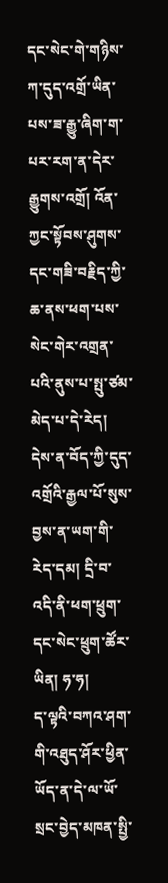དང་སེང་གེ་གཉིས་ཀ་དུད་འགྲོ་ཡིན་པས་ཟ་རྒྱུ་ཞིག་ག་པར་རག་ན་དེར་རྒྱུགས་འགྲོ། འོན་ཀྱང་སྟོབས་ཤུགས་དང་གཟི་བརྗིད་ཀྱི་ཆ་ནས་ཕག་པས་སེང་གེར་འགྲན་པའི་ནུས་པ་སྤུ་ཙམ་མེད་པ་དེ་རེད། དེས་ན་བོད་ཀྱི་དུད་འགྲོའི་རྒྱལ་པོ་སུས་བྱས་ན་ཡག་གི་རེད་དམ། དྲི་བ་འདི་ནི་ཕག་ཕྲུག་དང་སེང་ཕྲུག་ཚོར་ཡིན། ཧ་ཧ།
ད་ལྟའི་བཀའ་ཤག་གི་འཐུད་ཤོར་ཕྱིན་ཡོད་ན་དེ་ལ་ཡོ་སྲང་བྱེད་མཁན་སྤྱི་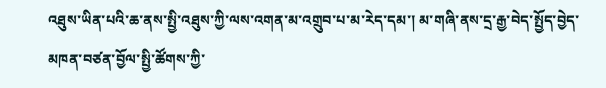འཐུས་ཡིན་པའི་ཆ་ནས་སྤྱི་འཐུས་ཀྱི་ལས་འགན་མ་འགྲུབ་པ་མ་རེད་དམ་། མ་གཞི་ནས་དྲ་རྒྱ་བེད་སྤྱོད་བྱེད་མཁན་བཙན་བྱོལ་སྤྱི་ཚོགས་ཀྱི་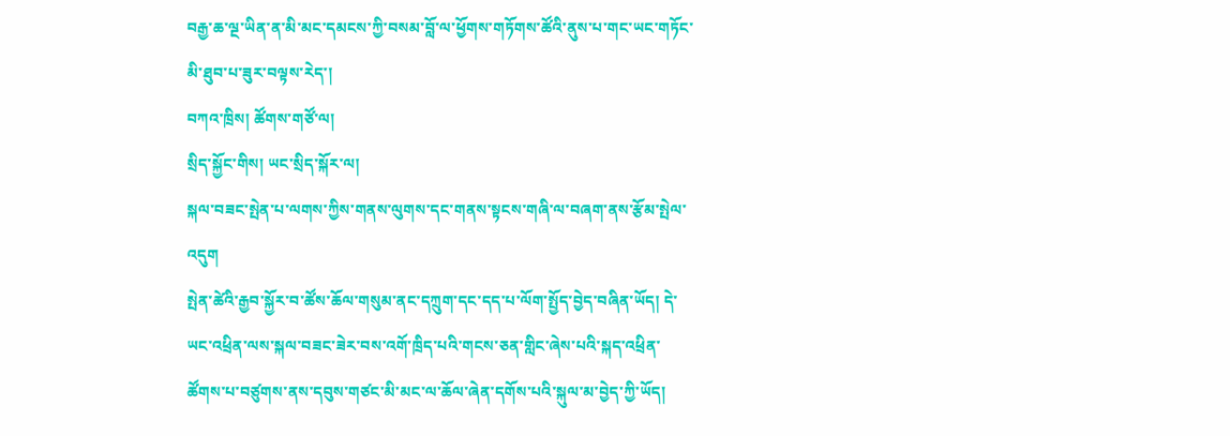བརྒྱ་ཆ་ལྔ་ཡིན་ན་མི་མང་དམངས་ཀྱི་བསམ་བློ་ལ་ཕྱོགས་གཏོགས་ཚོའི་ནུས་པ་གང་ཡང་གཏོང་མི་ཐུབ་པ་ཟུར་བལྟས་རེད་།
བཀའ་ཁྲིས། ཚོགས་གཙོ་ལ།
སྲིད་སྐྱོང་གིས། ཡང་སྲིད་སྐོར་ལ།
སྐལ་བཟང་སྤེན་པ་ལགས་ཀྱིས་གནས་ལུགས་དང་གནས་སྟངས་གཞི་ལ་བཞག་ནས་རྩོམ་སྤེལ་འདུག
སྤེན་ཚེའི་རྒྱབ་སྐྱོར་བ་ཚོས་ཆོལ་གསུམ་ནང་དཀྲུག་དང་དད་པ་ལོག་སྤྱོད་བྱེད་བཞིན་ཡོད། དེ་ཡང་འཕྲིན་ལས་སྐལ་བཟང་ཟེར་བས་འགོ་ཁྲིད་པའི་གངས་ཅན་གླིང་ཞེས་པའི་སྐད་འཕྲིན་ཚོགས་པ་བཙུགས་ནས་དབུས་གཙང་མི་མང་ལ་ཆོལ་ཞེན་དགོས་པའི་སྐུལ་མ་བྱེད་ཀྱི་ཡོད།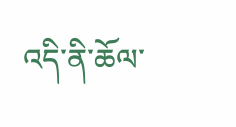འདི་ནི་ཆོལ་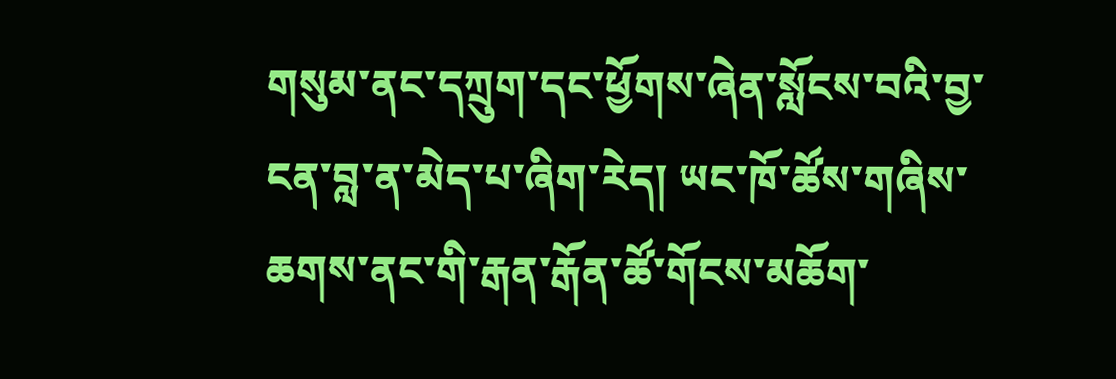གསུམ་ནང་དཀྲུག་དང་ཕྱོགས་ཞེན་སློངས་བའི་བྱ་ངན་བླ་ན་མེད་པ་ཞིག་རེད། ཡང་ཁོ་ཚོས་གཞིས་ཆགས་ནང་གི་རྒན་རྒོན་ཚོ་གོངས་མཆོག་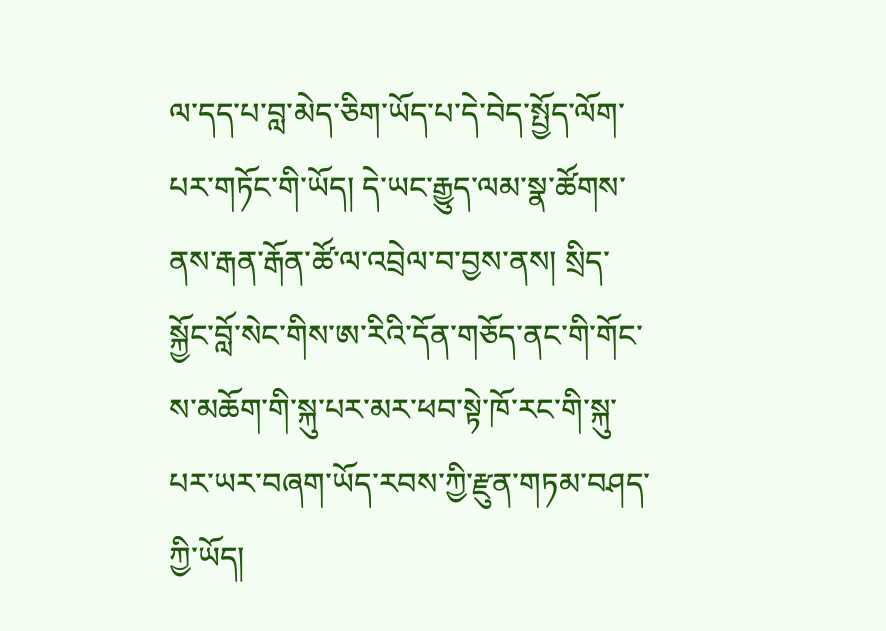ལ་དད་པ་བླ་མེད་ཅིག་ཡོད་པ་དེ་བེད་སྤྱོད་ལོག་པར་གཏོང་གི་ཡོད། དེ་ཡང་རྒྱུད་ལམ་སྣ་ཚོགས་ནས་རྒན་རྒོན་ཚོ་ལ་འབྲེལ་བ་བྱས་ནས། སྲིད་སྐྱོང་བློ་སེང་གིས་ཨ་རིའི་དོན་གཅོད་ནང་གི་གོང་ས་མཆོག་གི་སྐུ་པར་མར་ཕབ་སྟེ་ཁོ་རང་གི་སྐུ་པར་ཡར་བཞག་ཡོད་རབས་ཀྱི་རྫུན་གཏམ་བཤད་ཀྱི་ཡོད།